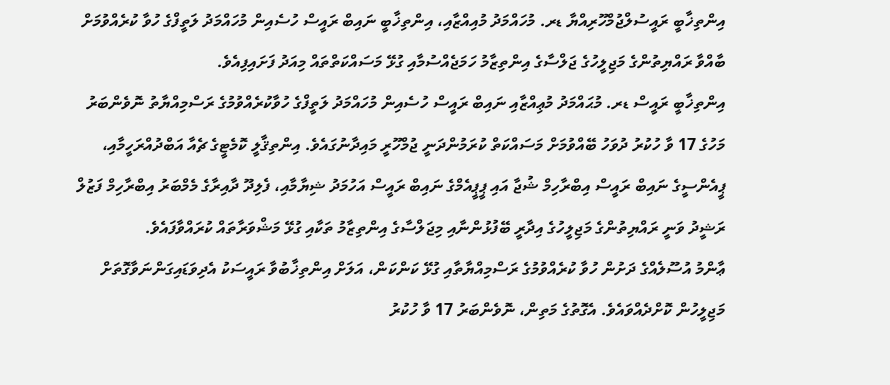އިންތިޚާބީ ރައީސުލްޖުމްހޫރިއްޔާ ޑރ. މުހައްމަދު މުއިއްޒާއި، އިންތިޚާބީ ނައިބް ރައީސް ހުސެއިން މުހައްމަދު ލަތީފްގެ ހުވާ ކުރެއްވުމަށް ބާއްވާ ރައްޔިތުންގެ މަޖިލީހުގެ ޖަލްސާގެ އިންތިޒާމު ހަމަޖެއްސުމާއި ގުޅޭ މަސައްކަތްތައް މިއަދު ފަށައިފިއެވެ.
އިންތިޚާބީ ރައީސް ޑރ. މުޙައްމަދު މުޢިއްޒާއި ނައިބް ރައީސް ހުސެއިން މުހައްމަދު ލަތީފްގެ ހުވާކުރެއްވުމުގެ ރަސްމިއްޔާތު ނޮވެންބަރު މަހުގެ 17 ވާ ހުކުރު ދުވަހު ބޭއްވުމަށް މަސައްކަތް ކުރަމުންދަނީ ޖުމްހޫރީ މައިދާނުގައެވެ. އިންތިޤާލީ ކޮމެޓީގެ ޗެއާ އަބްދުއްރަހީމާއި، ޕީއެންސީގެ ނައިބް ރައީސް އިބްރާހިމް ޝުޖާ އައި ޕީޕީއެމްގެ ނައިބް ރައީސް އަހުމަދު ޝިޔާމާއި، ފެލިދޫ ދާއިރާގެ މެމްބަރު އިބްރާހިމް ފަޒުލް ރަޝީދު ވަނީ ރައްޔިތުންގެ މަޖިލީހުގެ އިދާރީ ބޭފުޅުންނާއި މިޖަލްސާގެ އިންތިޒާމު ތަކާއި ގުޅޭ މަޝްވަރާތައް ކުރައްވާފައެވެ.
ޢާންމު އުސޫލެއްގެ ދަށުން ހުވާ ކުރެއްވުމުގެ ރަސްމިއްޔާތާއި ގުޅޭ ކަންކަން، އަލަށް އިންތިޚާބުވާ ރައީސަކު އެދިވަޑައިގަންނަވާގޮތަށް މަޖިލީހުން ކޮށްދެއްވައެވެ. އެގޮތުގެ މަތިން، ނޮވެންބަރު 17 ވާ ހުކުރު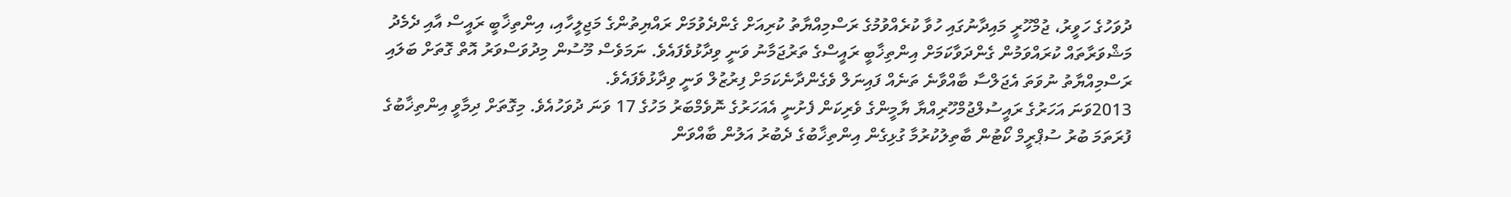ދުވަހުގެ ހަވީރު، ޖުމްހޫރީ މައިދާނުގައި ހުވާ ކުރެއްވުމުގެ ރަސްމިއްޔާތު ކުރިއަށް ގެންދެވުމަށް ރައްޔިތުންގެ މަޖިލީހާއި، އިންތިޚާބީ ރައީސް އާއި ދެމެދު މަޝްވަރާތައް ކުރައްވަމުން ގެންދަވާކަމަށް އިންތިޚާބީ ރައީސްގެ ތަރުޖަމާނު ވަނީ ވިދާޅުވެފައެވެ. ނަމަވެސް މޫސުން މިދުވަސްވަރު އޮތް ގޮތަށް ބަލައި ރަސްމިއްޔާތު ނުވަތަ އެޖަލްސާ ބާއްވާނެ ތަނެއް ފައިނަލް ވެގެންދާނެކަމަށް ފިރުޒުލް ވަނީ ވިދާޅުވެފައެވެ.
2013ވަނަ އަހަރުގެ ރައީސުލްޖުމްހޫރިއްޔާ ޔާމީންގެ ވެރިކަން ފެށުނީ އެއަހަރުގެ ނޮވެމްބަރު މަހުގެ 17 ވަނަ ދުވަހުއެވެ. މިގޮތަށް ދިމާވީ އިންތިޚާބުގެ ފުރަތަމަ ބުރު ސުޕްރީމް ކޯޓުން ބާތިލުކުރުމާ ގުޅިގެން އިންތިޚާބުގެ ދެބުރު އަލުން ބާއްވަން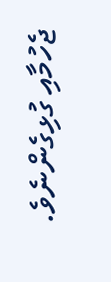ޖެހުމާއި ގުޅިގެންނެވެ.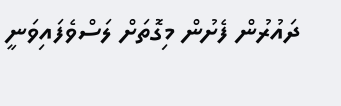ދައުރުން ފެށުން މިގޮތަށް ލަސްވެފައިވަނީ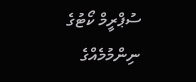ސުޕްރީމް ކޯޓުގެ ނިންމުމެއްގެ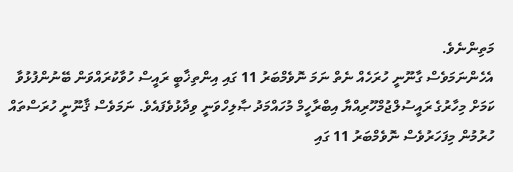މަތިންނެވެ.
އެހެންނަމަވެސް ގާނޫނީ ހުރަހެއް ނެތް ނަމަ ނޮވެމްބަރު 11 ގައި އިންތިޚާބީ ރައީސް ހުވާކުރައްވަން ބޭނުންފުޅުވާ ކަމަށް މިހާރުގެ ރައީސުލްޖުމްހޫރިއްޔާ އިބްރާހީމް މުހައްމަދު ޞާލިހްވަނީ ވިދާޅުވެފައެވެ. ނަމަވެސް ޤާނޫނީ ހުރަސްތައް ހުރުމުން މިފަހަރުވެސް ނޮވެމްބަރު 11 ގައި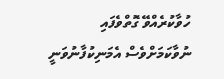ހުވާކުރެއްވޭ ގޮތްވެފައި ނުވާކަމަށްވެސް އެމަނިކުފާނުވަނީ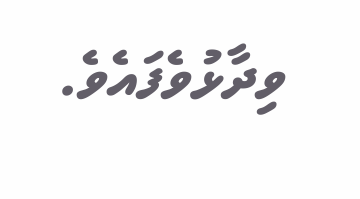ވިދާޅުވެފައެވެ.